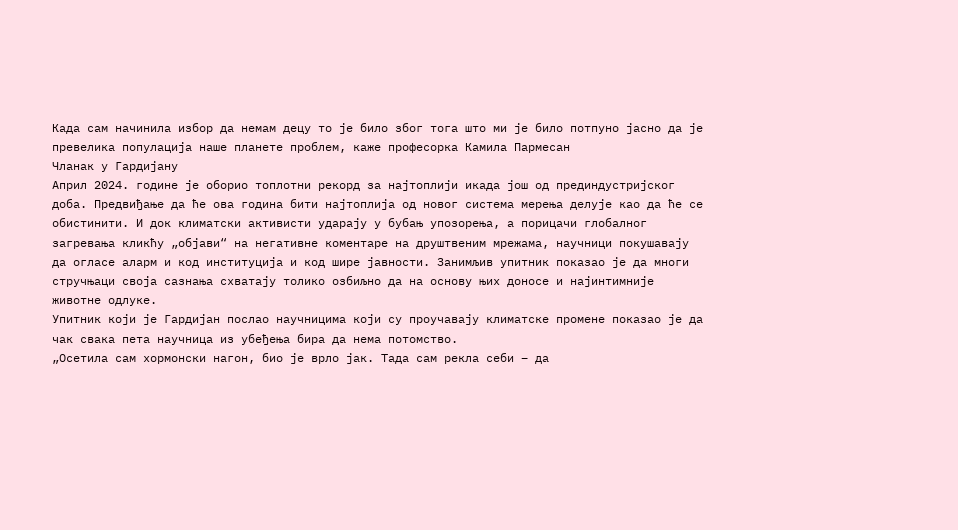Када сам начинила избор да немам децу то је било због тога што ми је било потпуно јасно да је превелика популација наше планете проблем, каже професорка Камила Пармесан
Чланак у Гардијану
Април 2024. године је оборио топлотни рекорд за најтоплији икада још од прединдустријског доба. Предвиђање да ће ова година бити најтоплија од новог система мерења делује као да ће се обистинити. И док климатски активисти ударају у бубањ упозорења, а порицачи глобалног загревања кликћу „објави“ на негативне коментаре на друштвеним мрежама, научници покушавају да огласе аларм и код институција и код шире јавности. Занимљив упитник показао је да многи стручњаци своја сазнања схватају толико озбиљно да на основу њих доносе и најинтимније животне одлуке.
Упитник који је Гардијан послао научницима који су проучавају климатске промене показао је да чак свака пета научница из убеђења бира да нема потомство.
„Осетила сам хормонски нагон, био је врло јак. Тада сам рекла себи – да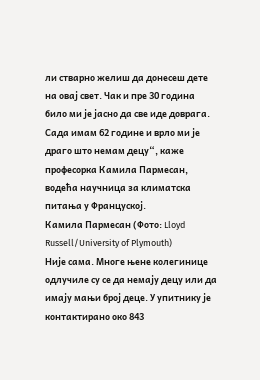ли стварно желиш да донесеш дете на овај свет. Чак и пре 30 година било ми је јасно да све иде доврага. Сада имам 62 године и врло ми је драго што немам децу“, каже професорка Камила Пармесан, водећа научница за климатска питања у Француској.
Камила Пармесан (Фото: Lloyd Russell/University of Plymouth)
Није сама. Многе њене колегинице одлучиле су се да немају децу или да имају мањи број деце. У упитнику је контактирано око 843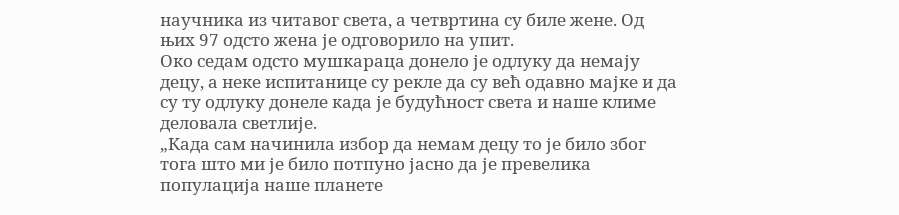научника из читавог света, а четвртина су биле жене. Од њих 97 одсто жена је одговорило на упит.
Око седам одсто мушкараца донело је одлуку да немају децу, а неке испитанице су рекле да су већ одавно мајке и да су ту одлуку донеле када је будућност света и наше климе деловала светлије.
„Када сам начинила избор да немам децу то је било због тога што ми је било потпуно јасно да је превелика популација наше планете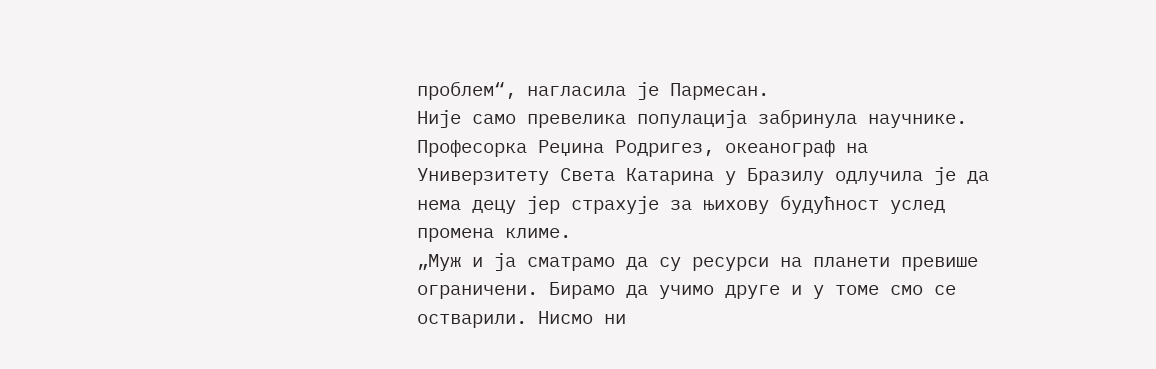проблем“, нагласила је Пармесан.
Није само превелика популација забринула научнике. Професорка Реџина Родригез, океанограф на Универзитету Света Катарина у Бразилу одлучила је да нема децу јер страхује за њихову будућност услед промена климе.
„Муж и ја сматрамо да су ресурси на планети превише ограничени. Бирамо да учимо друге и у томе смо се остварили. Нисмо ни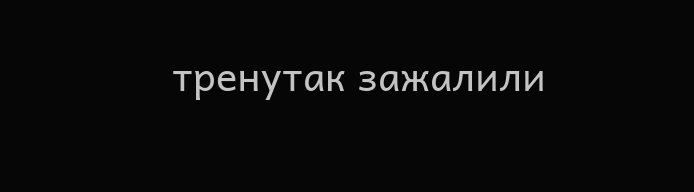тренутак зажалили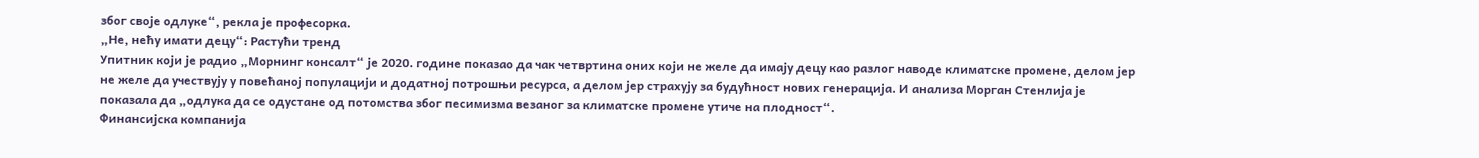због своје одлуке“, рекла је професорка.
„Не, нећу имати децу“: Растући тренд
Упитник који је радио „Морнинг консалт“ је 2020. године показао да чак четвртина оних који не желе да имају децу као разлог наводе климатске промене, делом јер не желе да учествују у повећаној популацији и додатној потрошњи ресурса, а делом јер страхују за будућност нових генерација. И анализа Морган Стенлија је показала да „одлука да се одустане од потомства због песимизма везаног за климатске промене утиче на плодност“.
Финансијска компанија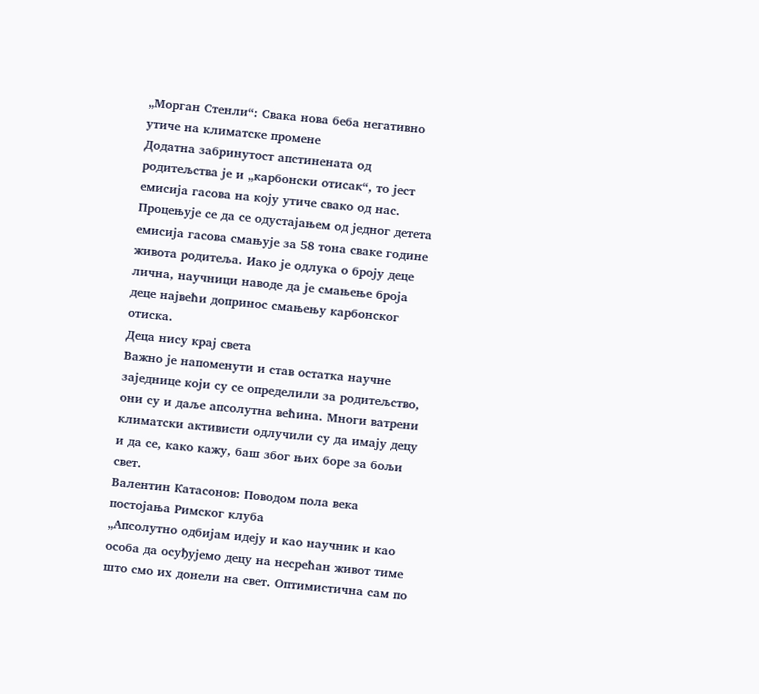„Морган Стенли“: Свака нова беба негативно утиче на климатске промене
Додатна забринутост апстинената од родитељства је и „карбонски отисак“, то јест емисија гасова на коју утиче свако од нас. Процењује се да се одустајањем од једног детета емисија гасова смањује за 58 тона сваке године живота родитеља. Иако је одлука о броју деце лична, научници наводе да је смањење броја деце највећи допринос смањењу карбонског отиска.
Деца нису крај света
Важно је напоменути и став остатка научне заједнице који су се определили за родитељство, они су и даље апсолутна већина. Многи ватрени климатски активисти одлучили су да имају децу и да се, како кажу, баш због њих боре за бољи свет.
Валентин Катасонов: Поводом пола века постојања Римског клуба
„Апсолутно одбијам идеју и као научник и као особа да осуђујемо децу на несрећан живот тиме што смо их донели на свет. Оптимистична сам по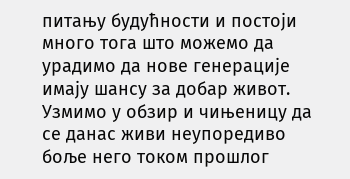питању будућности и постоји много тога што можемо да урадимо да нове генерације имају шансу за добар живот. Узмимо у обзир и чињеницу да се данас живи неупоредиво боље него током прошлог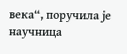века“, поручила је научница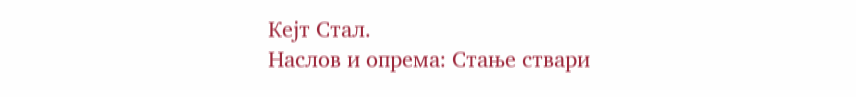Кејт Стал.
Наслов и опрема: Стање ствари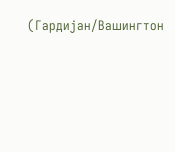(Гардијан/Вашингтон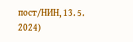пост/НИН, 13. 5. 2024)